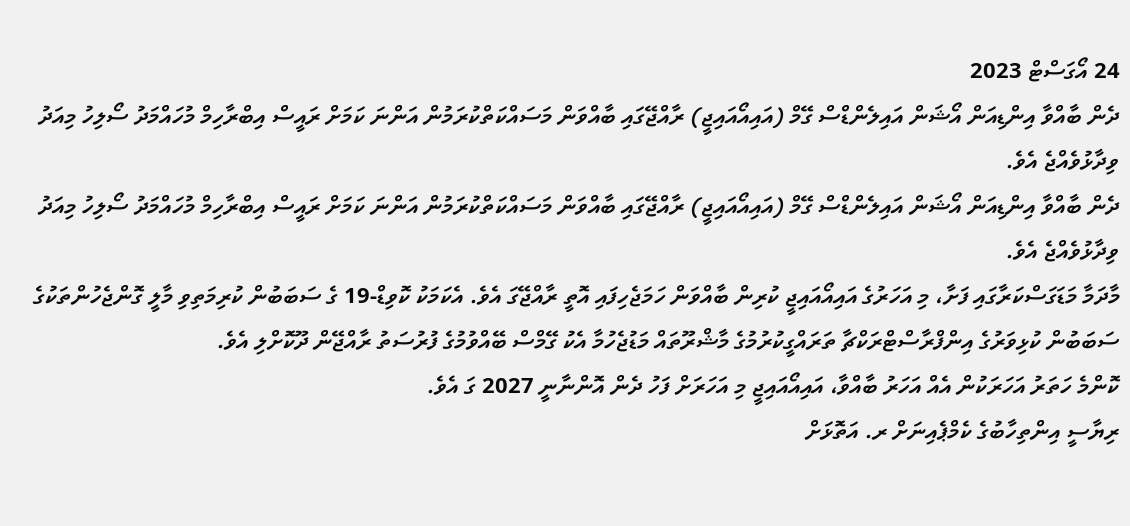24 އޯގަސްޓް 2023
ދެން ބާއްވާ އިންޑިއަން އޯޝަން އައިލެންޑްސް ގޭމް (އައިއޯއައިޖީ) ރާއްޖޭގައި ބާއްވަން މަސައްކަތްކުރަމުން އަންނަ ކަމަށް ރައީސް އިބްރާހިމް މުހައްމަދު ސޯލިހު މިއަދު ވިދާޅުވެއްޖެ އެވެ.
ދެން ބާއްވާ އިންޑިއަން އޯޝަން އައިލެންޑްސް ގޭމް (އައިއޯއައިޖީ) ރާއްޖޭގައި ބާއްވަން މަސައްކަތްކުރަމުން އަންނަ ކަމަށް ރައީސް އިބްރާހިމް މުހައްމަދު ސޯލިހު މިއަދު ވިދާޅުވެއްޖެ އެވެ.
މާދަމާ މަޑަގަސްކަރާގައި ފަށާ، މި އަހަރުގެ އައިއޯއައިޖީ ކުރިން ބާއްވަން ހަމަޖެހިފައި އޮތީ ރާއްޖޭގަ އެވެ. އެކަމަކު ކޮވިޑް-19 ގެ ސަބަބުން ކުރިމަތިވި މާލީ ގޮންޖެހުންތަކުގެ ސަބަބުން ކުޅިވަރުގެ އިންފްރާސްޓްރަކްޗާ ތަރައްގީކުރުމުގެ މާޝްރޫތައް މަޑުޖެހުމާ އެކު ގޭމްސް ބޭއްވުމުގެ ފުރުސަތު ރާއްޖޭން ދޫކޮށްލި އެވެ.
ކޮންމެ ހަތަރު އަހަރަކުން އެއް އަހަރު ބާއްވާ، އައިއޯއައިޖީ މި އަހަރަށް ފަހު ދެން އޮންނާނީ 2027 ގަ އެވެ.
ރިޔާސީ އިންތިހާބުގެ ކެމްޕެއިނަށް ރ. އަތޮޅަށް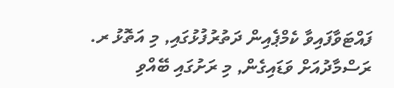ފައްޓަވާފައިވާ ކެމްޕެއިން ދަތުރުފުޅުގައި, މި އަތޮޅު ރ. ރަސްމާދުއަށް ވަޑައިގެން, މި ރަށުގައި ބޭއްވި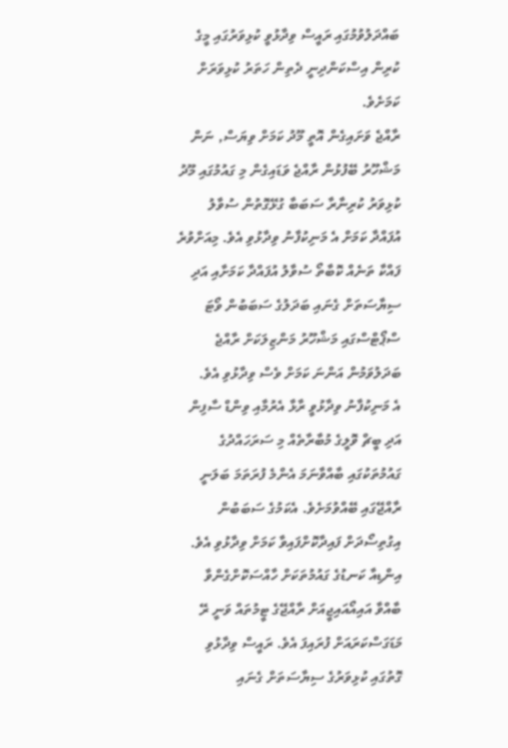ބައްދަލުވުމުގައި ރައީސް ވިދާޅުވީ ކުޅިވަރުގައި މީގެ ކުރިން އިސްކަންދިނީ ދެތިން ހަތަރު ކުޅިވަރަށް ކަމަށެވެ.
ރާއްޖެ ވަށައިގެން އޮތީ މޫދު ކަމަށް ވިޔަސް, ނަން މަޝްހޫރު ބޭފުޅުން ރާއްޖެ ވަޑައިގެން މި ގައުމުގައި މޫދު ކުޅިވަރު ކުރިނާރާ ސަބަބާ ގުޅޭގޮތުން ސުވާލު އުފައްދާ ކަމަށް އެ މަނިކުފާނު ވިދާޅުވި އެވެ. މިއަށްވުރެ ފައްކާ ތަނެއް ކޮބާތޯ ސުވާލު އުފައްދާ ކަމަށާއި އަދި ސިޔާސަތަށް ގެނައި ބަދަލުގެ ސަބަބުން ވޯޓަ ސްޕޯޓްސްގައި މަޝްހޫރު މަންޒިލަކަށް ރާއްޖެ ބަދަލުވަމުން އަންނަ ކަމަށް ވެސް ވިދާޅުވި އެވެ.
އެ މަނިކުފާނު ވިދާޅުވީ ރާޅާ އެރުމާއި ވިންޑް ސާފިން އަދި ބީޗް ވޮލީގެ މުބާރާތެއް މި ސަރަހައްދުގެ ގައުމުތަކުގައި ބާއްވާނަމަ އެންމެ ފުރަތަމަ ބަލަނީ ރާއްޖޭގައި ބޭއްވުމަށެވެ. އެކަމުގެ ސަބަބުން އިގުތިސޯދަށް ފައިދާކޮށްފައިވާ ކަމަށް ވިދާޅުވި އެވެ.
އިންޑިއާ ކަނޑުގެ ގައުމުތަކަށް ހާއްސަކޮށްގެންވާ ބާއްވާ އައިއޯއައިޖީއަށް ރާއްޖޭގެ ޓީމުތައް ވަނީ ރޭ މަޑަގަސްކަރައަށް ފުރައިފަ އެވެ. ރައީސް ވިދާޅުވި ގޮތުގައި ކުޅިވަރުގެ ސިޔާސަތަށް ގެނައި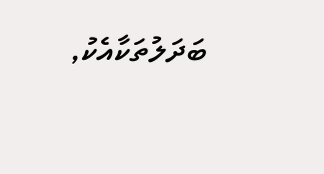ބަދަލުތަކާއެކު,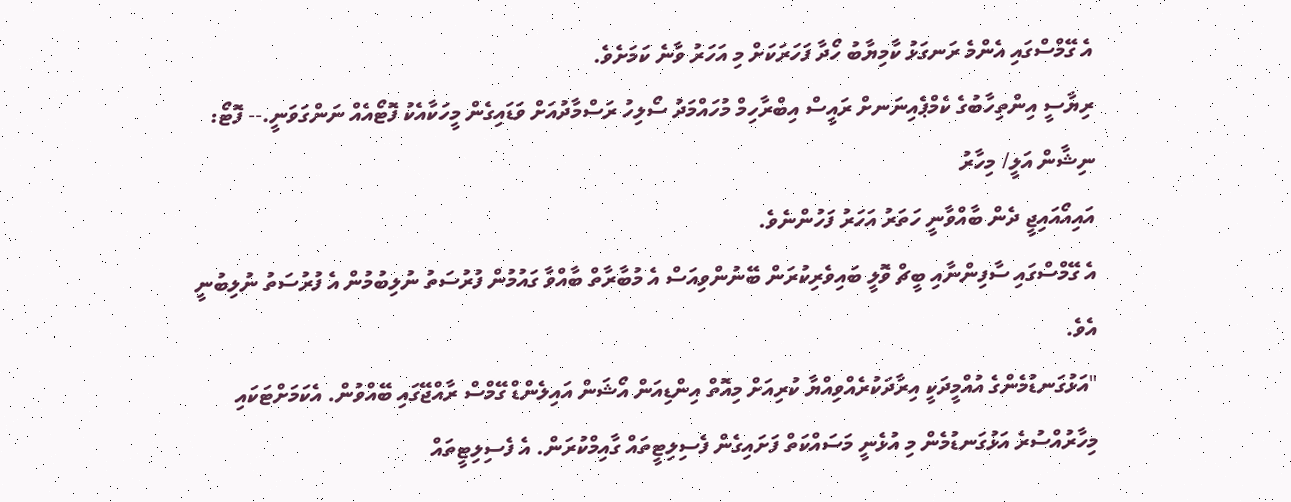އެ ގޭމްސްގައި އެންމެ ރަނގަޅު ކާމިޔާބު ހޯދާ ފަހަރަކަށް މި އަހަރު ވާނެ ކަމަށެވެ.
ރިޔާސީ އިންތިހާބުގެ ކެމްޕެއިނަނށް ރައީސް އިބްރާހިމް މުހައްމަދު ސޯލިހު ރަސްމާދުއަށް ވަޑައިގެން މީހަކާއެކު ފޮޓޯއެއް ނަންގަވަނީ.-- ފޮޓޯ: ނިޝާން އަލީ/ މިހާރު
އައިއޯއައިޖީ ދެން ބާއްވާނީ ހަތަރު އަހަރު ފަހުންނެވެ.
އެ ގޭމްސްގައި ސާފިންނާއި ބީޗް ވޮލީ ބައިވެރިކުރަން ބޭނުންވިއަސް އެ މުބާރާތް ބާއްވާ ގައުމުން ފުރުސަތު ނުލިބުމުން އެ ފުރުސަތު ނުލިބުނީ އެވެ.
"އަޅުގަނޑުމެންގެ އުއްމީދަކީ އިރާދަކުރެއްވިއްޔާ ކުރިއަށް މިއޮތް އިންޑިއަން އޯޝަން އައިލެންޑް ގޭމްސް ރާއްޖޭގައި ބޭއްވުން. އެކަމަށްޓަކައި މިހާރުއްސުރެ އަޅުގަނޑުމެން މި އުޅެނީ މަސައްކަތް ފަށައިގެން ފެސިލިޓީތައް ގާއިމްކުރަން. އެ ފެސިލިޓީތައް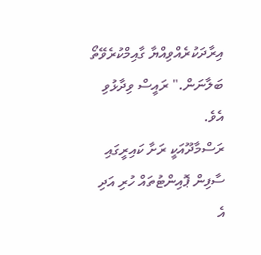އިރާދަކުރެއްވިއްޔާ ގާއިމްކުރެވޭތޯ ބަލާނަން." ރައީސް ވިދާޅުވި އެވެ.
ރަސްމާދޫއަކީ ރަށާ ކައިރީގައި ސާފިން ޕޮއިންޓުތައް ހުރި އަދި އެ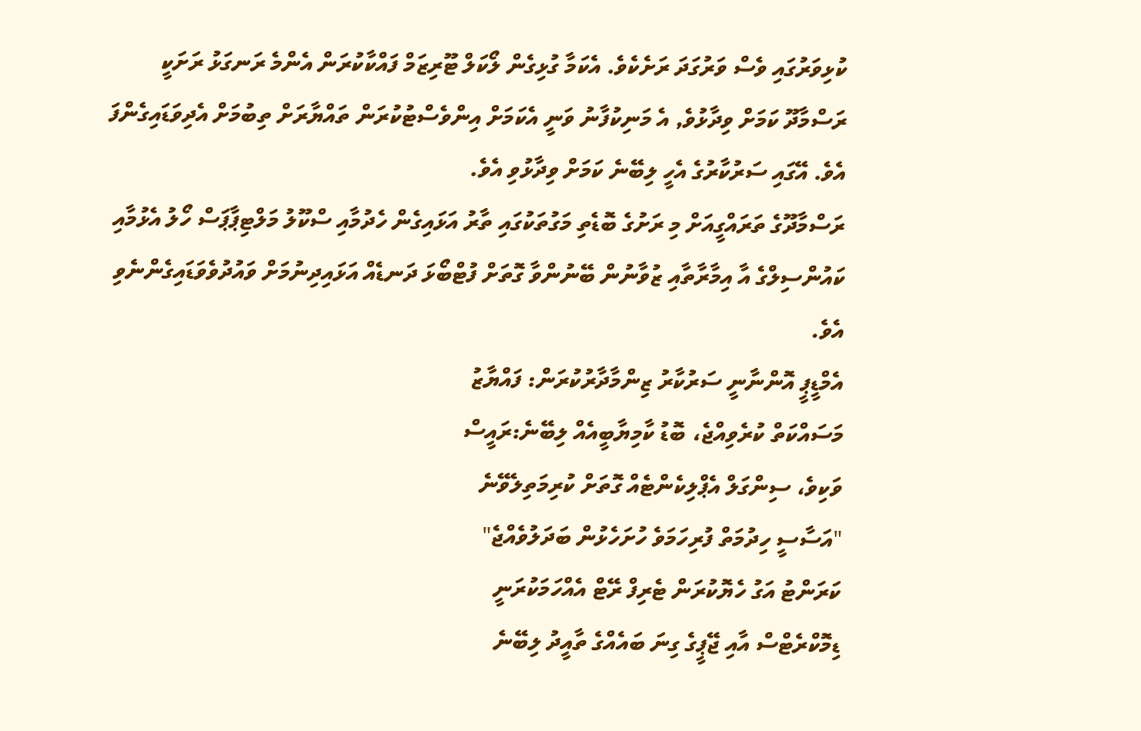ކުޅިވަރުގައި ވެސް ވަރުގަދަ ރަށެކެވެ. އެކަމާ ގުޅިގެން ލޯކަލް ޓޫރިޒަމް ފައްކާކުރަން އެންމެ ރަނގަޅު ރަށަކީ ރަސްމާދޫ ކަމަށް ވިދާޅުވެ, އެ މަނިކުފާނު ވަނީ އެކަމަށް އިންވެސްޓުކުރަން ތައްޔާރަށް ތިބުމަށް އެދިވަޑައިގެންފަ އެވެ. އޭގައި ސަރުކާރުގެ އެހީ ލިބޭނެ ކަމަށް ވިދާޅުވި އެވެ.
ރަސްމާދޫގެ ތަރައްގީއަށް މި ރަށުގެ ބޮޑެތި މަގުތަކުގައި ތާރު އަޅައިގެން ހެދުމާއި ސްކޫލު މަލްޓިޕާޕަސް ހޯލު އެޅުމާއި ކައުންސިލްގެ އާ އިމާރާތާއި ޒުވާނުން ބޭނުންވާ ގޮތަށް ފުޓްބޯޅަ ދަނޑެއް އަޅައިދިނުމަށް ވައުދުވެވަޑައިގެންނެވި އެވެ.
އެމްޑީޕީ އޮންނާނީ ސަރުކާރު ޒިންމާދާރުކުރަން: ފައްޔާޒު
މަސައްކަތް ކުރެވިއްޖެ، ބޮޑު ކާމިޔާބީއެއް ލިބޭނެ:ރައީސް
ވަކިވެ، ސިންގަލް އެޕްލިކެންޓެއް ގޮތަށް ކުރިމަތިލެވޭނެ
"އަސާސީ ހިދުމަތް ފުރިހަމަވެ ހުށަހެޅުން ބަދަލުވެއްޖެ"
ކަރަންޓު އަގު ހެޔޮކުރަން ޓެރިފް ރޭޓް އެއްހަމަކުރަނީ
ޑިމޮކްރެޓްސް އާއި ޖޭޕީގެ ގިނަ ބައެއްގެ ތާއީދު ލިބޭނެ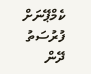ކެމްޕޭނަށް ފުރުސަތު ދޭން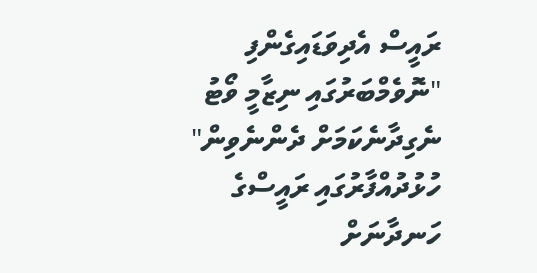ރައީސް އެދިވަޑައިގެންފި
"ނޮވެމްބަރުގައި ނިޒާމީ ވޯޓު ނެގިދާނެކަމަށް ދެންނެވިން"
ހުޅުދުއްފާރުގައި ރައީސްގެ ހަނދާނަށް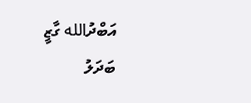އަބްދުالله ގާޒީ
ބަދަލު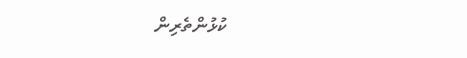ކުޅުންތެރިން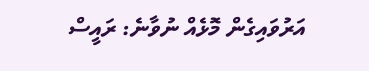އަރުވައިގެން މޮޅެއް ނުވާނެ: ރައީސް